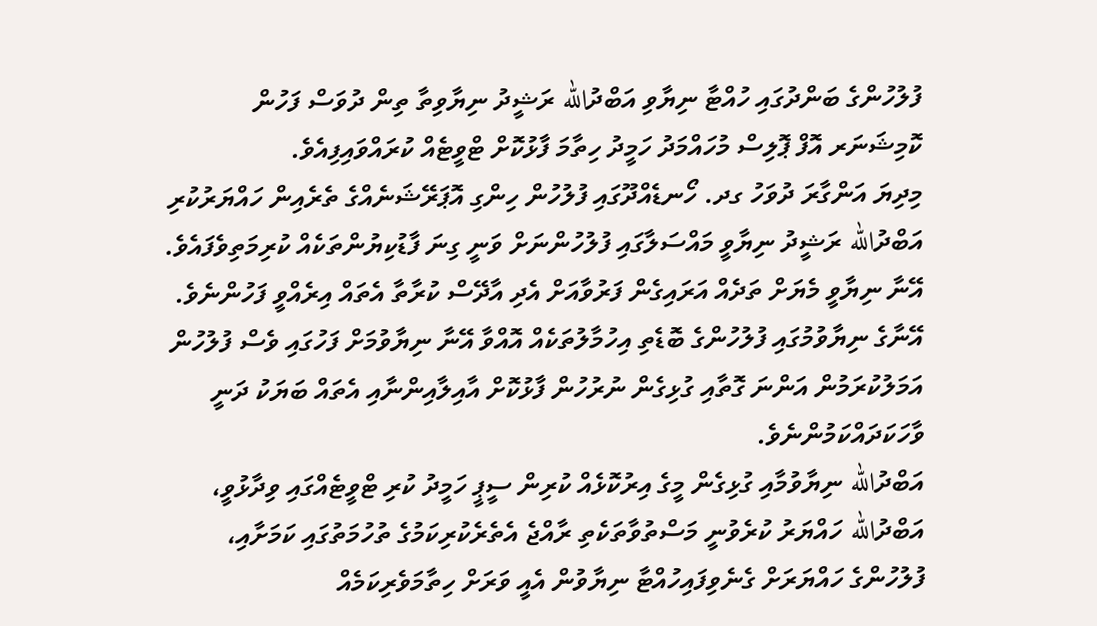ފުލުހުންގެ ބަންދުގައި ހުއްޓާ ނިޔާވި އަބްދުالله ރަޝީދު ނިޔާވިތާ ތިން ދުވަސް ފަހުން ކޮމިޝަނަރ އޮފް ޕޮލިސް މުހައްމަދު ހަމީދު ހިތާމަ ފާޅުކޮށް ޓްވީޓެއް ކުރައްވައިފިއެވެ.
މިދިޔަ އަންގާރަ ދުވަހު ގދ. ހޯނޑެއްދޫގައި ފުލުހުން ހިންގި އޮޕަރޭޝަނެއްގެ ތެރެއިން ހައްޔަރުކުރި އަބްދުالله ރަޝީދު ނިޔާވީ މައްސަލާގައި ފުލުހުންނަށް ވަނީ ގިނަ ފާޑުކިޔުންތަކެއް ކުރިމަތިވެފައެވެ. އޭނާ ނިޔާވީ މެޔަށް ތަދެއް އަރައިގެން ފަރުވާއަށް އެދި އާދޭސް ކުރާތާ އެތައް އިރެއްވީ ފަހުންނެވެ.
އޭނާގެ ނިޔާވުމުގައި ފުލުހުންގެ ބޮޑެތި އިހުމާލުތަކެއް އޮއްވާ އޭނާ ނިޔާވުމަށް ފަހުގައި ވެސް ފުލުހުން އަމަލުކުރަމުން އަންނަ ގޮތާއި ގުޅިގެން ނުރުހުން ފާޅުކޮށް އާއިލާއިންނާއި އެތައް ބަޔަކު ދަނީ ވާހަކަދައްކަމުންނެވެ.
އަބްދުالله ނިޔާވުމާއި ގުޅިގެން މީގެ އިރުކޮޅެއް ކުރިން ސީޕީ ހަމީދު ކުރި ޓްވީޓެއްގައި ވިދާޅުވީ، އަބްދުالله ހައްޔަރު ކުރެވުނީ މަސްތުވާތަކެތި ރާއްޖެ އެތެރެކުރިކަމުގެ ތުހުމަތުގައި ކަމަށާއި، ފުލުހުންގެ ހައްޔަރަށް ގެނެވިފައިހުއްޓާ ނިޔާވުން އެއީ ވަރަށް ހިތާމަވެރިކަމެއް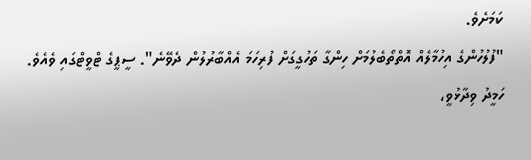ކަމަށެވެ.
"ފުލުހުންގެ އިހުމާލެއް އޮތްތޯބެލުމަށް ހިންގާ ތަހުގީގަށް ފުރިހަމަ އެއްބާރުލުން ދެވޭނެ". ސީޕީގެ ޓްވީޓްގައި ވެއެވެ.
ހަމީދު ވިދާޅުވީ،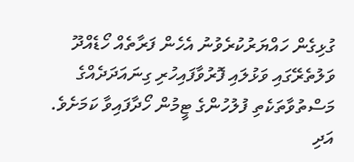ގުޅިގެން ހައްޔަރުކުރެވުނު އެހެން ފަރާތެއް ހޯޑެއްދޫ ވަލުތެރޭގައި ވަޅުލައި ފޮރުވާފައިހުރި ގިނައަދަދެއްގެ މަސްތުވާތަކެތި ފުލުހުންގެ ޓީމުން ހޯދާފައިވާ ކަމަށެވެ. އަދި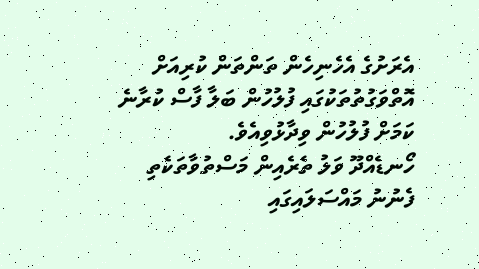އެރަށުގެ އެހެނިހެން ތަންތަން ކުރިއަށް އޮތްވަގުތުތަކުގައި ފުލުހުން ބަލާ ފާސް ކުރާނެ ކަމަށް ފުލުހުން ވިދާޅުވިއެވެ.
ހޯނޑެއްދޫ ވަލު ތެރެއިން މަސްތުވާތަކެތި ފެނުނު މައްސަލައިގައި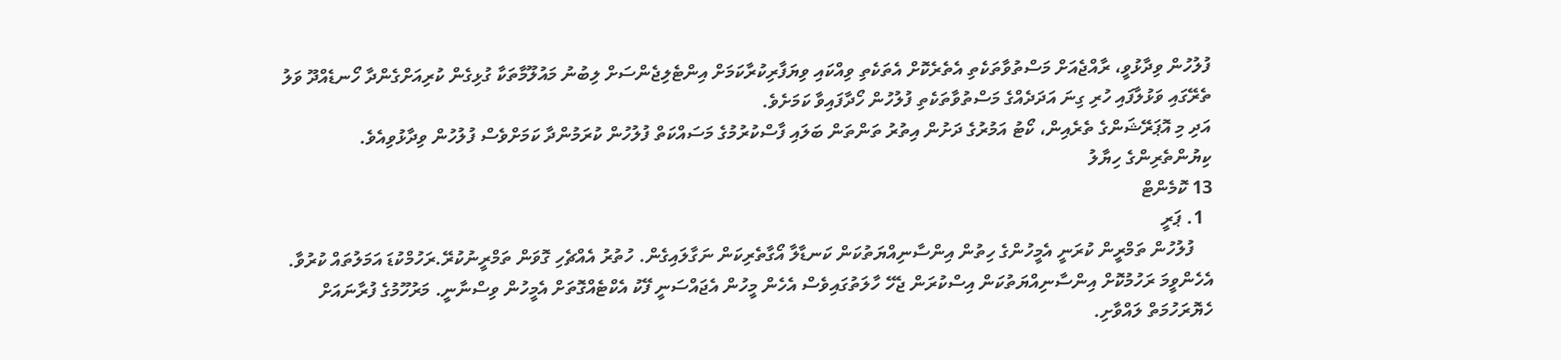ފުލުހުން ވިދާޅުވީ، ރާއްޖެއަށް މަސްތުވާތަކެތި އެތެރެކޮށް އެތަކެތި ވިއްކައި ވިޔަފާރިކުރާކަމަށް އިންޓެލިޖެންސަށް ލިބުނު މައުލޫމާތަކާ ގުޅިގެން ކުރިއަށްގެންދާ ހޯނޑެއްދޫ ވަލު ތެރޭގައި ވަޅުލާފައި ހުރި ގިނަ އަދަދެއްގެ މަސްތުވާތަކެތި ފުލުހުން ހޯދާފައިވާ ކަމަށެވެ.
އަދި މި އޮޕަރޭޝަންގެ ތެރެއިން، ކޯޓު އަމުރުގެ ދަށުން އިތުރު ތަންތަން ބަލައި ފާސްކުރުމުގެ މަސައްކަތް ފުލުހުން ކުރަމުންދާ ކަމަށްވެސް ފުލުހުން ވިދާޅުވިއެވެ.
ކިޔުންތެރިންގެ ހިޔާލު
13 ކޮމެންޓް
  1. ޕަރީ
    ފުލުހުން ތަމްރީން ކުރަނީ އެމީހުންގެ ހިތުން އިންސާނިއްޔަތުކަން ކަނޑާލާ އޯގާތެރިކަން ނަގާލައިގެން. ހުތުރު އެއްޗެހި ގޮވަން ތަމްރީނުކުރޭ.ރަހުމްކުޑަ އަމަލުތައް ކުރުވާ. އެހެންވީމަ ރަހުމުކޮށް އިންސާނިއްޔަތުކަން އިސްކުރަން ޖެހޭ ހާލަތުގައިވެސް އެހެން މީހުން އެޖައްސަނީ ފޭކު އެކްޓެއްގޮތަށް އެމީހުން ވިސްނާނީ. މަރުހޫމުގެ ފުރާނައަށް ހެޔޮރަހުމަތް ލައްވާށި.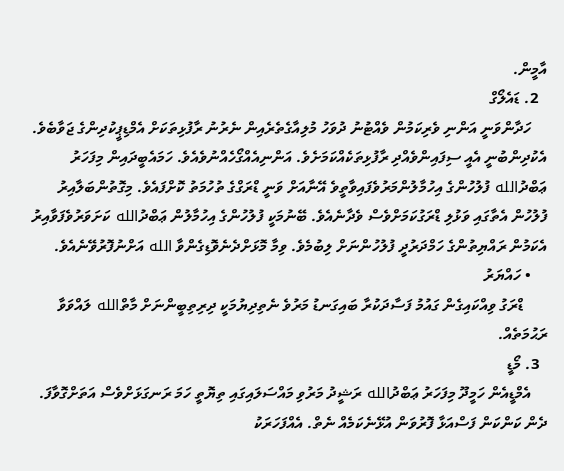އާމީން.
  2. ޑައެލޯގް
    ހަދާންވަނީ އަންނި ވެރިކަމުން ވެއްޓުނު ދުވަހު މުލިއާގެތެރެއިން ނެރުނު ރާފުޅިތަކަށް އެމްޑިޕީކުދިންގެ ޖަވާބެވެ. އެކުދިންބުނީ އެއީ ސިފައިންވެއްދި ރާފުޅިތަކެއްކަމަށެވެ. އަންނިއެއްގޯހެއްނުވެއެވެ. ހަމައެބީދައިން މިފަހަރު ޢަބްދުالله ފުލުހުންގެ އިހުމާލުންމަރުވެފައިވާތީވެ އޭނާއަށް ވަނީ ޑްރަގްގެ ތުހުމަތު ކޮށްފައެވެ. މިގޮތުންބަލާއިރު ފުލުހުން އެތާގައި ވަޅުލި ޑްރަގުކަމަށްވެސް ވެދާނެއެވެ. ބޭނުމަކީ ފުލުހުންގެ އިހުމާލުން ޢަބްދުالله ކަށަވަރުވެފަވާއިރު އެކަމުން ރައްޔިތުންގެ ހަމްދަރުދީ ފުލުހުންނަށް ލިބުމެވެ. ވިމާ މޮޅަށްދެނެވޮޑިގެންވާ الله އަށްނުފޮރުވޭނެއެވެ.
    • ހައްޔަރު
      ޑްރަގު ވިއްކައިގެން ގައުމު ފަސާދަކުރާ ބައިގަނޑު މަރުވެ ނެތިދިޔުމަކީ ދިރިތިބީންނަށް މާތްالله ލައްވަވާ ރަޙުމަތެއް.
  3. މޯޑީ
    އެމްޑީއެން ހަމީދޫ މިފަހަރު ޢަބްދުالله ރަޝީދު މަރުވި މައްސަލައިގައި ތިޔޮތީ ހަމަ ރަނގަޅަށްވެސް އަތަށްގޮވާފަ. ދެން ކަންކަން ފަސްއަޅާ ފޮރުވަން އުޅޭނެކަމެއް ނެތް. އެއްފަހަރަކު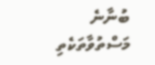ބުނާނެ މަސްތުވާތަކެތި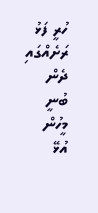ހުރީ ފަޅު ރަށެއްގައި ދެން ބުނީ މީހުން އުޅޭ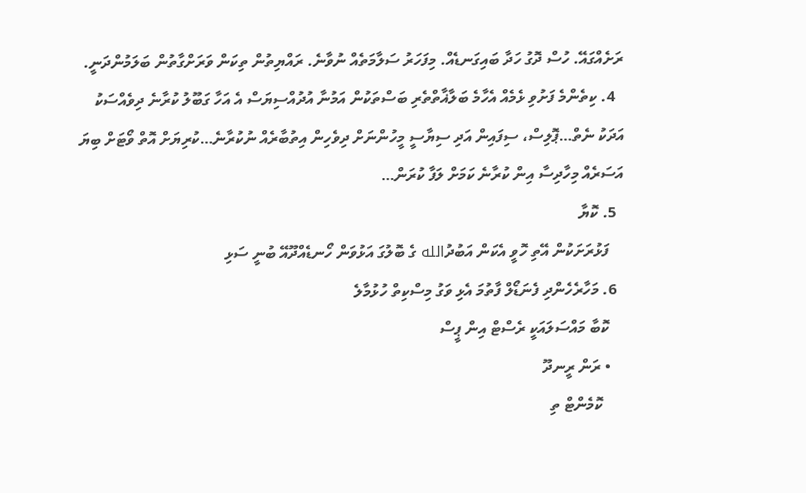ރަށެއްގައޭ. ހުސް ދޮގު ހަދާ ބައިގަނޑެއް. މިފަހަރު ސަލާމަތެއް ނުވާނެ. ރައްޔިތުން ތިކަން ވަރަށްގާތުން ބަލަމުންދަނީ.
  4. ކިތެންމެ ފަށުވި ޅެމެއް އެހާމެ ބަލާޣާތްތެރި ބަސްތަކުން އަމުނާ އުދުއްސިޔަސް އެ އަހާ ގަބޫލު ކުރާނެ ދިވެއްސަކު އަދަކު ނެތް…ޕޮލިސް، ސިފައިން އަދި ސިޔާސީ މީހުންނަށް ދިވެހިން އިތުބާރެއް ނުކުރާނެ…ކުރިޔަށް އޮތް ވޯޓަށް ބިޔަ އަސަރެއް މިހާދިސާ އިން ކުރާނެ ކަމަށް ލަފާ ކުރަން…
  5. ކޮޔާ
    ފަޅުރަށަކުން އޭތި ހޮވީ އެކަން އަބުދުالله ގެ ބޮލުގަ އަޅުވަން ހޯނޑެއްދޫއޭ ބުނީ ސަޅި
  6. މަހާރެހެންދި ފެނަޑޯލް ފާތުމަ އެޅި ވަގު މިސްކިތް ހުޅުމާލެ
    ކޮބާ މައްސަލައަކީ ރެސްޓް އިން ޕީސް
    • ރަން ރީނދޫ
      ކޮމެންޓް ތި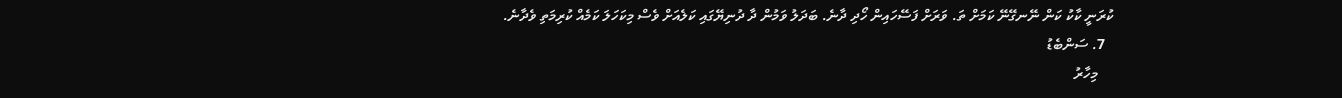ކުރަނީ ކާކު ކަން ނޭނގޭނޭ ކަމަށް ތަ. ވަރަށް ފަސޭހައިން ހޯދި ދާނެ. ބަދަލު ވަމުން ދާ ދުނިޔޭގައި ކަލެއަށް ވެސް މިކަހަލަ ކަމެއް ކުރިމަތި ވެދާނެ.
  7. ސަންބެޑު
    މިހާރު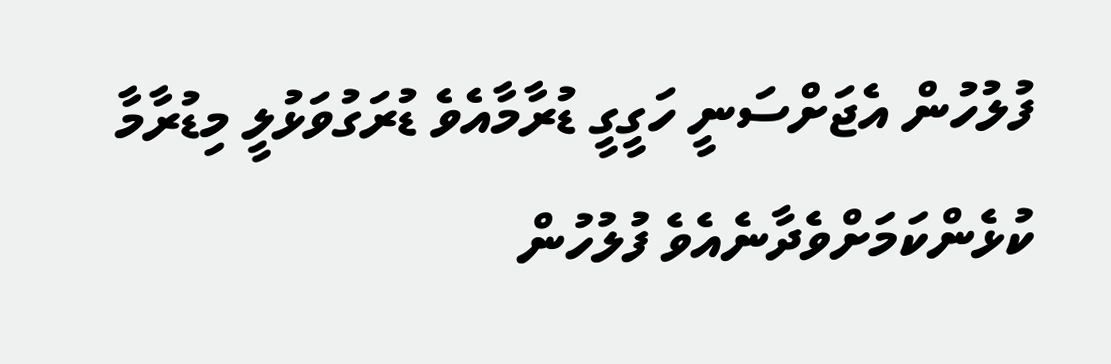ފުލުހުން އެޖަށްސަނީ ހަގީގީ ޑުރާމާއެވެ ޑުރަގުވަޅުލީ މިޑުރާމާ ކުޅެންކަމަށްވެދާނެއެވެ ފުލުހުން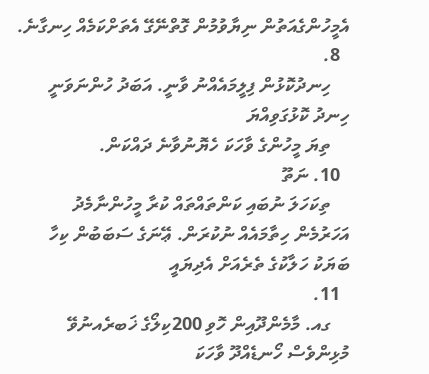އެމީހުންގެއަތުން ނިޔާވުމުން ގޮތްނޭގޭ އެތަށްކަމެއް ހިނގާނެ.
  8.
    ހިނދުކޮޅުން ފިލީމައެއްނު ވާނީ. އަބަދު ހުންނަވަނީ ހިނދު ކޮޅުގަވިއްޔަ
    ތިޔަ މީހުންގެ ވާހަކަ ހެޔޮނުވާނެ ދައްކަން.
  10. ނަތޫ
    ތިކަހަލަ ނުބައި ކަންތައްތައް ކުރާ މީހުންނާމެދު އަހަރުމެން ހިތާމައެއް ނުކުރަން. ޢޭނަގެ ސަބަބުން ކިހާ ބަޔަކު ހަލާކުގެ ތެރެއަށް އެދިޔައީ
  11.
    ގއ. މާމެންދޫއިން ހޮވި 200ކިލޯގެ ޚަބރެއނުވޭ މުޅިންވެސް ހޯނޑެއްދޫ ވާހަކަ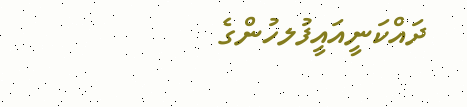ދައްކަނީއައީފުލހުންގެ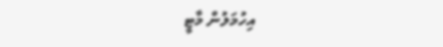އިހުމަލުން މާޓީ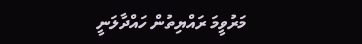މަރުވީމަ ރައްޔިތުން ހައްދާލަނީ